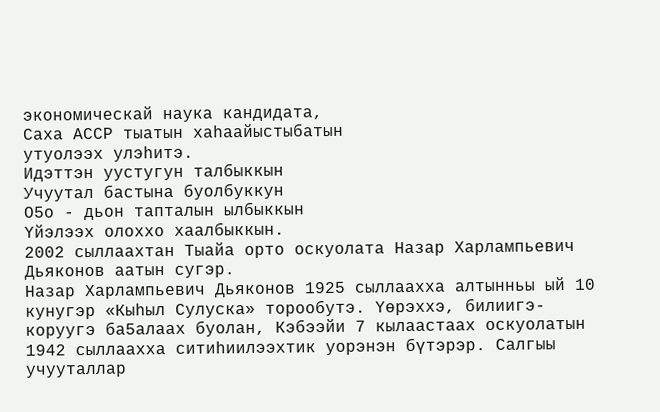экономическай наука кандидата,
Саха АССР тыатын хаhаайыстыбатын
утуолээх улэhитэ.
Идэттэн уустугун талбыккын
Учуутал бастына буолбуккун
О5о - дьон тапталын ылбыккын
Yйэлээх олоххо хаалбыккын.
2002 сыллаахтан Тыайа орто оскуолата Назар Харлампьевич Дьяконов аатын сугэр.
Назар Харлампьевич Дьяконов 1925 сыллаахха алтынньы ый 10 кунугэр «Кыhыл Сулуска» торообутэ. Yөрэххэ, билиигэ-коруугэ ба5алаах буолан, Кэбээйи 7 кылаастаах оскуолатын 1942 сыллаахха ситиhиилээхтик уорэнэн бүтэрэр. Салгыы учууталлар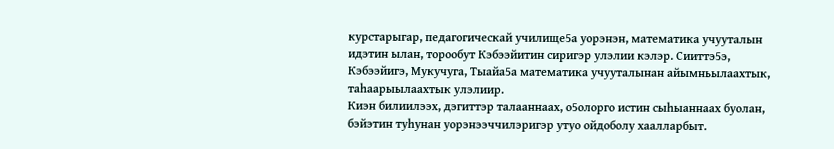курстарыгар, педагогическай училище5а уорэнэн, математика учууталын идэтин ылан, торообут Кэбээйитин сиригэр улэлии кэлэр. Сииттэ5э, Кэбээйигэ, Мукучуга, Тыайа5а математика учууталынан айымньылаахтык, таhаарыылаахтык улэлиир.
Киэн билиилээх, дэгиттэр талааннаах, о5олорго истин сыhыаннаах буолан, бэйэтин туhунан уорэнээччилэригэр утуо ойдоболу хаалларбыт.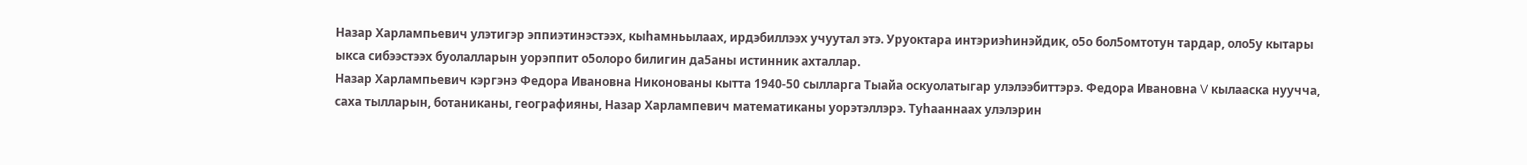Назар Харлампьевич улэтигэр эппиэтинэстээх, кыhамньылаах, ирдэбиллээх учуутал этэ. Уруоктара интэриэhинэйдик, о5о бол5омтотун тардар, оло5у кытары ыкса сибээстээх буолалларын уорэппит о5олоро билигин да5аны истинник ахталлар.
Назар Харлампьевич кэргэнэ Федора Ивановна Никонованы кытта 1940-50 сылларга Тыайа оскуолатыгар улэлээбиттэрэ. Федора Ивановна V кылааска нуучча, саха тылларын, ботаниканы, географияны, Назар Харлампевич математиканы уорэтэллэрэ. Туhааннаах улэлэрин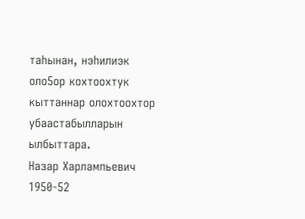таhынан, нэhилиэк оло5ор кохтоохтук кыттаннар олохтоохтор убаастабылларын ылбыттара.
Назар Харлампьевич 1950-52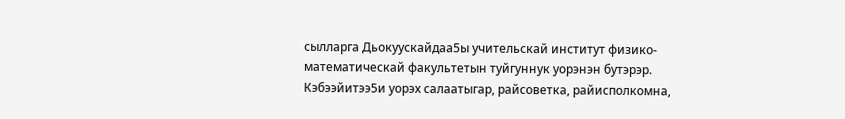сылларга Дьокуускайдаа5ы учительскай институт физико-математическай факультетын туйгуннук уорэнэн бутэрэр. Кэбээйитээ5и уорэх салаатыгар, райсоветка, райисполкомна,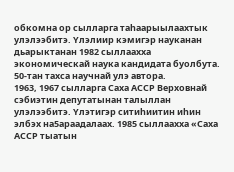обкомна ор сылларга таhаарыылаахтык улэлээбитэ. Yлэлиир кэмигэр науканан дьарыктанан 1982 сыллаахха экономическай наука кандидата буолбута. 50-тан тахса научнай улэ автора.
1963, 1967 сылларга Саха АССР Верховнай сэбиэтин депутатынан талыллан улэлээбитэ. Yлэтигэр ситиhиитин иhин элбэх на5араадалаах. 1985 сыллаахха «Саха АССР тыатын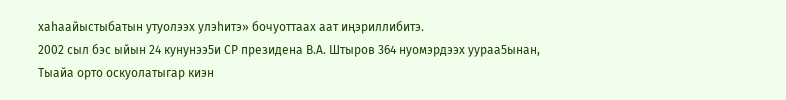хаhаайыстыбатын утуолээх улэhитэ» бочуоттаах аат иңэриллибитэ.
2002 сыл бэс ыйын 24 кунунээ5и СР президена В.А. Штыров 364 нуомэрдээх уураа5ынан, Тыайа орто оскуолатыгар киэн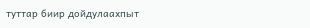туттар биир дойдулаахпыт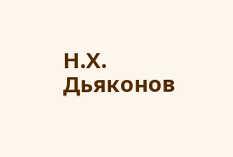Н.Х. Дьяконов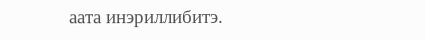аата инэриллибитэ.